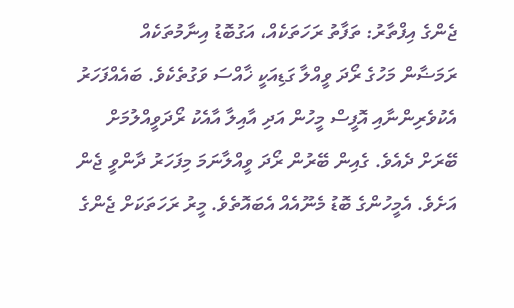ޖެންގެ އިފްތާރު: ތަފާތު ރަހަތަކެއް، އަގުބޮޑު އިނާމުތަކެއް
ރަމަޟާން މަހުގެ ރޯދަ ވީއްލާ ގަޑިއަކީ ޚާއްސަ ވަގުތެކެވެ. ބައެއްފަހަރު އެކުވެރިންނާއި އޮފީސް މީހުން އަދި އާއިލާ އާއެކު ރޯދަވީއްލުމަށް ބޭރަށް ދެއެވެ. ގެއިން ބޭރުން ރޯދަ ވީއްލާނަމަ މިފަހަރު ދާންވީ ޖެން އަށެވެ. އެމީހުންގެ ބޮޑު މެނޫއެއް އެބައޮތެވެ. މީރު ރަހަތަކަށް ޖެންގެ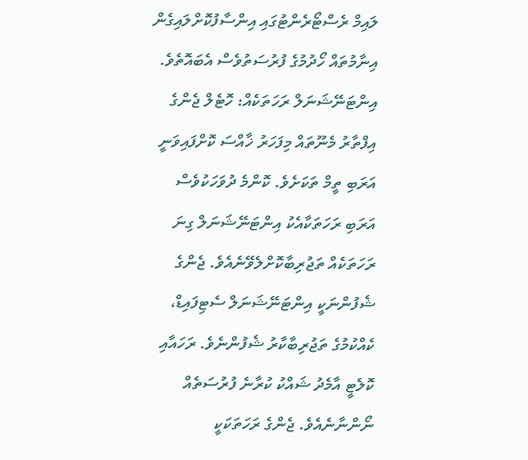ލައިމް ރެސްޓޯރެންޓުގައި އިންސާފުކޮށްލައިގެން އިނާމުތައް ހޯދުމުގެ ފުރުސަތުވެސް އެބައޮތެވެ.
އިންޓަނޭޝަނަލް ރަހަތަކެއް: ހޮޓެލް ޖެންގެ އިފްތާރު މެނޫތައް މިފަހަރު ޚާއްސަ ކޮށްފައިވަނީ އަރަބި ތީމް ތަކަށެވެ. ކޮންމެ ދުވަހަކުވެސް އަރަބި ރަހަތަކާއެކު އިންޓަނޭޝަނަލް ގިނަ ރަހަތަކެއް ތަޖުރިބާކޮށްލެވޭނެއެވެ. ޖެންގެ ޝެފުންނަކީ އިންޓަނޭޝަނަލް ސެޓިފައިޑް، ކެއްކުމުގެ ތަޖުރިބާކާރު ޝެފުންނެވެ. ރަހައާއި ކޮލެޓީ އާމެދު ޝައްކު ކުރާނެ ފުރުސަތެއް ނޯންނާނެއެވެ. ޖެންގެ ރަހަތަކަކީ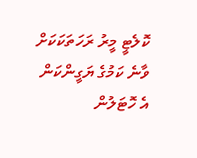ކޮލެޓީ މީރު ރަހަތަކަކަށް ވާނެ ކަމުގެ ޔަގީންކަން އެ ހޮޓަލުން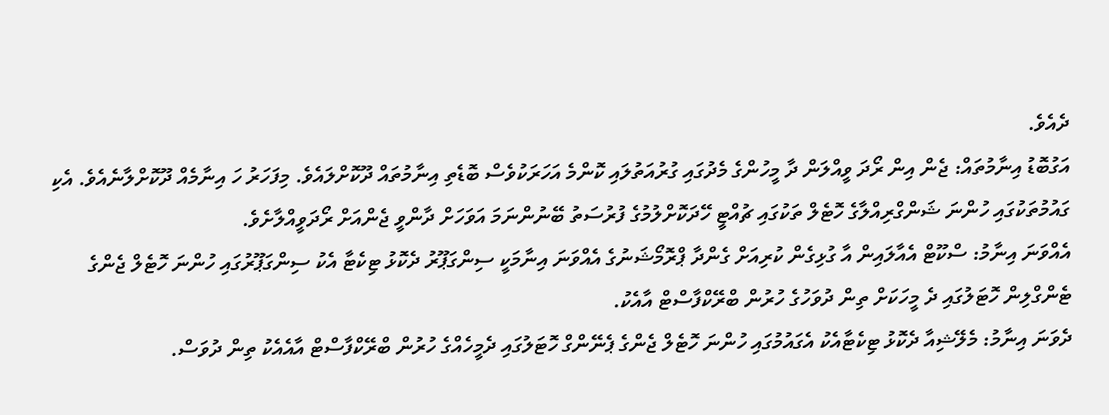ދެއެވެ.
އަގުބޮޑު އިނާމުތައް: ޖެން އިން ރޯދަ ވީއްލަން ދާ މީހުންގެ މެދުގައި ގުރުއަތުލައި ކޮންމެ އަހަރަކުވެސް ބޮޑެތި އިނާމުތައް ދޫކޮށްލައެވެ. މިފަހަރު ހަ އިނާމެއް ދޫކޮށްލާނެއެވެ. އެކި ގައުމުތަކުގައި ހުންނަ ޝަންގްރިއްލާގެ ހޮޓެލް ތަކުގައި ޗުއްޓީ ހޭދަކޮށްލުމުގެ ފުރުސަތު ބޭނުންނަމަ އަވަހަށް ދާންވީ ޖެންއަށް ރޯދަވީއްލާށެވެ.
އެއްވަނަ އިނާމު: ސްކޫޓް އެއާލައިން އާ ގުޅިގެން ކުރިއަށް ގެންދާ ޕްރޮމޯޝަނުގެ އެއްވަނަ އިނާމަކީ ސިންގަޕޫރު ދެކޮޅު ޓިކެޓާ އެކު ސިންގަޕޫރުގައި ހުންނަ ހޮޓެލް ޖެންގެ ޓެންގްލިން ހޮޓަލުގައި ދެ މީހަކަށް ތިން ދުވަހުގެ ހުރުން ބްރޭކްފާސްޓް އާއެކު.
ދެވަނަ އިނާމު: މެލޭޝިއާ ދެކޮޅު ޓިކެޓާއެކު އެގައުމުގައި ހުންނަ ހޮޓެލް ޖެންގެ ޕެނޭންގް ހޮޓަލުގައި ދެމީހެއްގެ ހުރުން ބްރޭކްފާސްޓް އާއެއެކު ތިން ދުވަސް.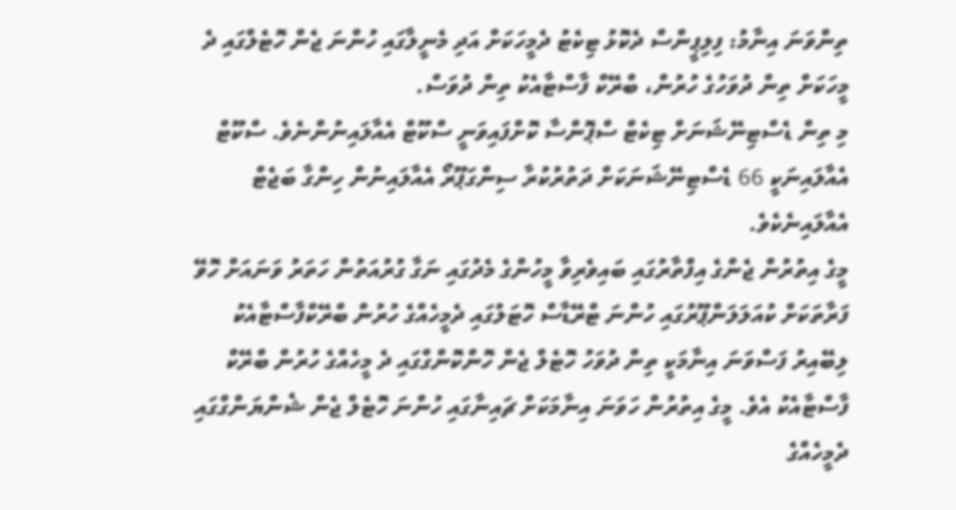ތިންވަނަ އިނާމު: ފިލިޕީންސް ދެކޮޅު ޓިކެޓު ދެމީހަކަށް އަދި މެނީލާގައި ހުންނަ ޖެން ހޮޓެލްގައި ދެ މީހަކަށް ތިން ދުވަހުގެ ހުރުން، ބްރޭކް ފާސްޓާއެކު ތިން ދުވަސް.
މި ތިން ޑެސްޓިނޭޝަނަށް ޓިކެޓް ސްޕޮންސާ ކޮށްފައިވަނީ ސްކޫޓް އެއާލައިނުންނެވެ. ސްކޫޓް އެއާލައިނަކީ 66 ޑެސްޓިނޭޝަނަކަށް ދަތުރުކުރާ ސިންގަޕޫރޯ އެއާލައިނުން ހިންގާ ބަޖެޓް އެއާލައިނެކެވެ.
މީގެ އިތުރުން ޖެންގެ އިފްތާރުގައި ބައިވެރިވާ މީހުންގެ މެދުގައި ނަގާ ގުރުއަތުން ހަތަރު ވަނައަށް ހޮވޭ ފަރާތަކަށް ކުއަލަލަންޕޫރުގައި ހުންނަ ޓްރޭޑާސް ހޮޓަލުގައި ދެމީހެއްގެ ހުރުން ބްރޭކްފާސްޓާއެކު ލިބޭއިރު ފަސްވަނަ އިނާމަކީ ތިން ދުވަހު ހޮޓެލް ޖެން ހޮންކޮންގްގައި ދެ މީހެއްގެ ހުރުން ބްރޭކް ފާސްޓާއެކު އެވެ. މީގެ އިތުރުން ހަވަނަ އިނާމަކަށް ޗައިނާގައި ހުންނަ ހޮޓެލް ޖެން ޝެންޔަންގްގައި ދެމީހެއްގެ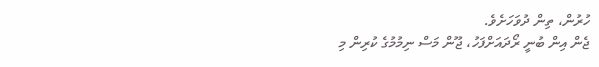ހުރުން، ތިން ދުވަހަށެވެ.
ޖެން އިން ބުނީ ރޯދައަށްފަހު، ޖޫން މަސް ނިމުމުގެ ކުރިން މި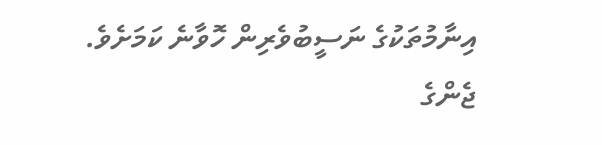އިނާމުތަކުގެ ނަސީބުވެރިން ހޮވާނެ ކަމަށެވެ.
ޖެންގެ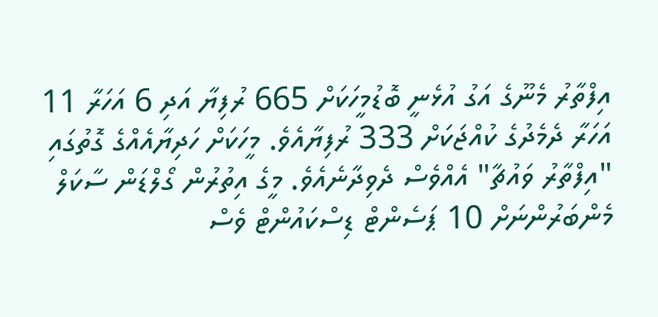އިފްތާރު މެނޫގެ އަގު އުޅެނީ ބޮޑުމީހަކަށް 665 ރުފިޔާ އަދި 6 އަހަރާ 11 އަހަރާ ދެމެދުގެ ކުއްޖަކަށް 333 ރުފިޔާއެވެ. މީހަކަށް ހަދިޔާއެއްގެ ގޮތުގައި "އިފްތާރު ވައުޗާ" އެއްވެސް ދެވިދާނެއެވެ. މީގެ އިތުރުން ގޯލްޑަން ސާކަލް މެންބަރުންނަށް 10 ޕަސެންޓް ޑިސްކައުންޓް ވެސް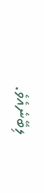ލިބޭނެއެވެ.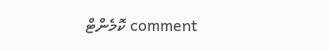comment ކޮމެންޓް